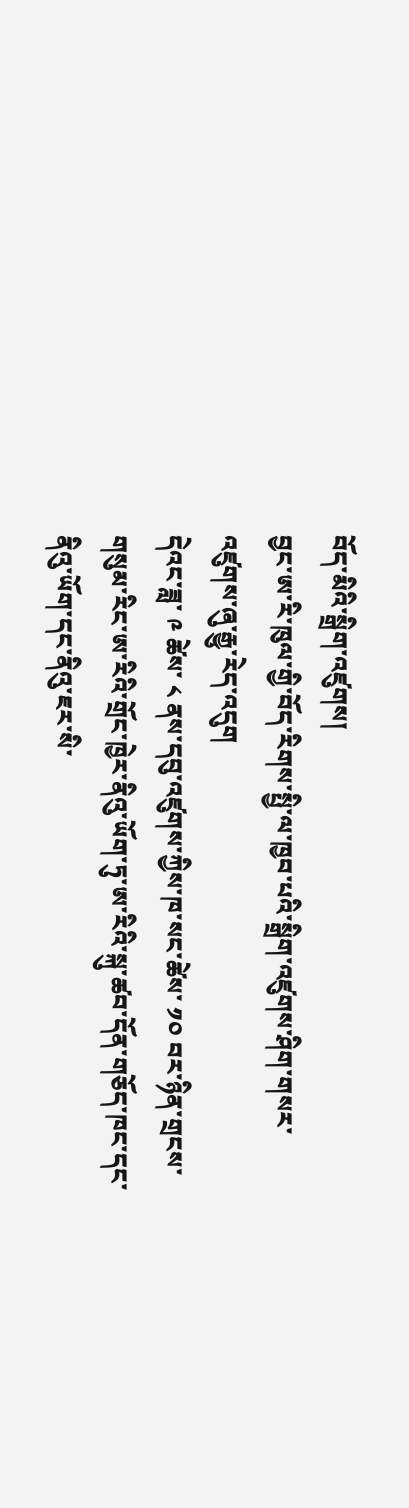བོད་མིའི་སྒྲིག་འཛུགས།
བྱང་ཨ་རི་ཁུལ་གྱི་བོད་རིགས་སྤྱི་ལ་ཁྱབ་པའི་སྒྲིག་འཛུགས་ཤིག་གསར་འཛུགས་ཞུ་རྒྱུ་རེད་འདུག
དེའང་ཟླ་ ༩ ཚེས་ ༨ ནས་དབུ་འཛུགས་ཀྱིས་ཁ་སང་ཚེས་ ༡༠ བར་ཉིན་གྲངས་གསུམ་རིང་ཨ་རིའི་གྲོང་ཁྱེར་ནིའུ་ཡོག་ཏུ་ཨ་རིའི་སྐུ་ཚབ་དོན་གཅོད་ཁང་དང་ནིའུ་ཡོག་དང་ནིའུ་ཇར་སི་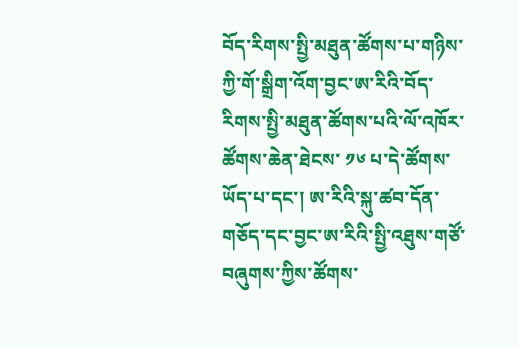བོད་རིགས་སྤྱི་མཐུན་ཚོགས་པ་གཉིས་ཀྱི་གོ་སྒྲིག་འོག་བྱང་ཨ་རིའི་བོད་རིགས་སྤྱི་མཐུན་ཚོགས་པའི་ལོ་འཁོར་ཚོགས་ཆེན་ཐེངས་ ༡༦ པ་དེ་ཚོགས་ཡོད་པ་དང་། ཨ་རིའི་སྐུ་ཚབ་དོན་གཅོད་དང་བྱང་ཨ་རིའི་སྤྱི་འཐུས་གཙོ་བཞུགས་ཀྱིས་ཚོགས་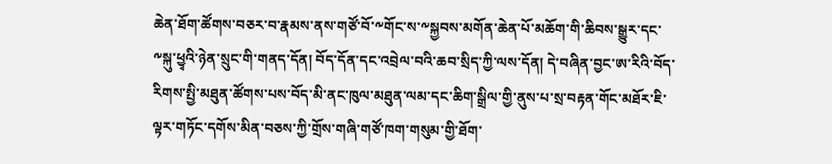ཆེན་ཐོག་ཚོགས་བཅར་བ་རྣམས་ནས་གཙོ་བོ་༸གོང་ས་༸སྐྱབས་མགོན་ཆེན་པོ་མཆོག་གི་ཆིབས་སྒྱུར་དང་༸སྐུ་ཕྱྭའི་ཉེན་སྲུང་གི་གནད་དོན། བོད་དོན་དང་འབྲེལ་བའི་ཆབ་སྲིད་ཀྱི་ལས་དོན། དེ་བཞིན་བྱང་ཨ་རིའི་བོད་རིགས་སྤྱི་མཐུན་ཚོགས་པས་བོད་མི་ནང་ཁུལ་མཐུན་ལམ་དང་ཆིག་སྒྲིལ་གྱི་ནུས་པ་སྲ་བརྟན་གོང་མཐོར་ཇི་ལྟར་གཏོང་དགོས་མིན་བཅས་ཀྱི་གྲོས་གཞི་གཙོ་ཁག་གསུམ་གྱི་ཐོག་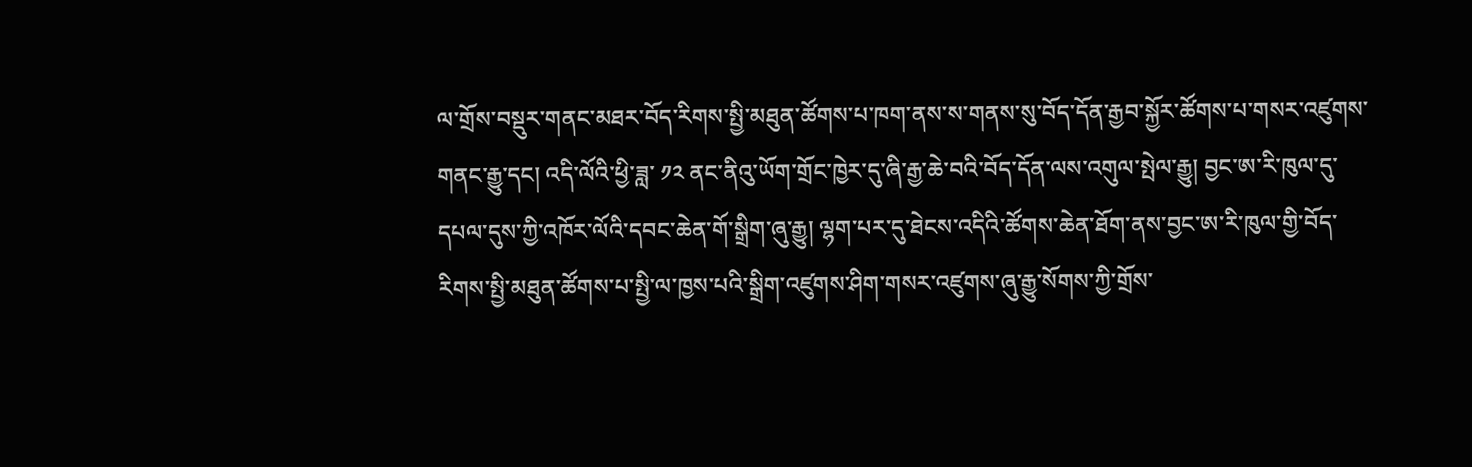ལ་གྲོས་བསྡུར་གནང་མཐར་བོད་རིགས་སྤྱི་མཐུན་ཚོགས་པ་ཁག་ནས་ས་གནས་སུ་བོད་དོན་རྒྱབ་སྐྱོར་ཚོགས་པ་གསར་འཛུགས་གནང་རྒྱུ་དང། འདི་ལོའི་ཕྱི་ཟླ་ ༡༢ ནང་ནིའུ་ཡོག་གྲོང་ཁྱེར་དུ་ཞི་རྒྱ་ཆེ་བའི་བོད་དོན་ལས་འགུལ་སྤེལ་རྒྱུ། བྱང་ཨ་རི་ཁུལ་དུ་དཔལ་དུས་ཀྱི་འཁོར་ལོའི་དབང་ཆེན་གོ་སྒྲིག་ཞུ་རྒྱུ། ལྷག་པར་དུ་ཐེངས་འདིའི་ཚོགས་ཆེན་ཐོག་ནས་བྱང་ཨ་རི་ཁུལ་གྱི་བོད་རིགས་སྤྱི་མཐུན་ཚོགས་པ་སྤྱི་ལ་ཁྱས་པའི་སྒྲིག་འཛུགས་ཤིག་གསར་འཛུགས་ཞུ་རྒྱུ་སོགས་ཀྱི་གྲོས་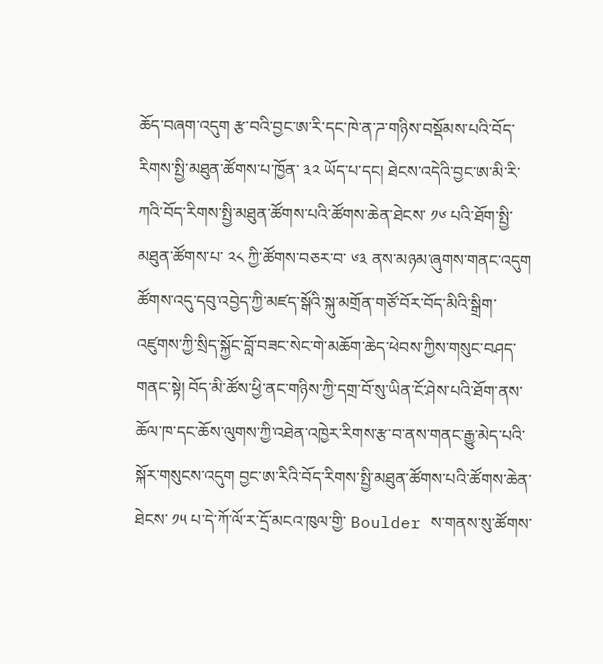ཆོད་བཞག་འདུག རྩ་བའི་བྱང་ཨ་རི་དང་ཁེ་ན་ཌ་གཉིས་བསྡོམས་པའི་བོད་རིགས་སྤྱི་མཐུན་ཚོགས་པ་ཁྱོན་ ༣༢ ཡོད་པ་དང། ཐེངས་འདེའི་བྱང་ཨ་མི་རི་ཀའི་བོད་རིགས་སྤྱི་མཐུན་ཚོགས་པའི་ཚོགས་ཆེན་ཐེངས་ ༡༦ པའི་ཐོག་སྤྱི་མཐུན་ཚོགས་པ་ ༢༨ ཀྱི་ཚོགས་བཅར་བ་ ༦༣ ནས་མཉམ་ཞུགས་གནང་འདུག ཚོགས་འདུ་དབུ་འབྱེད་ཀྱི་མཛད་སྒོའི་སྐུ་མགྲོན་གཙོ་བོར་བོད་མིའི་སྒྲིག་འཛུགས་ཀྱི་སྲིད་སྐྱོང་བློ་བཟང་སེང་གེ་མཆོག་ཆེད་ཕེབས་ཀྱིས་གསུང་བཤད་གནང་སྟེ། བོད་མི་ཚོས་ཕྱི་ནང་གཉིས་ཀྱི་དགྲ་བོ་སུ་ཡིན་ངོ་ཤེས་པའི་ཐོག་ནས་ཆོལ་ཁ་དང་ཆོས་ལུགས་ཀྱི་འཐེན་འཁྱེར་རིགས་རྩ་བ་ནས་གནང་རྒྱུ་མེད་པའི་སྐོར་གསུངས་འདུག བྱང་ཨ་རིའི་བོད་རིགས་སྤྱི་མཐུན་ཚོགས་པའི་ཚོགས་ཆེན་ཐེངས་ ༡༥ པ་དེ་ཀོ་ལོ་ར་དྲོ་མངའ་ཁུལ་གྱི་ Boulder ས་གནས་སུ་ཚོགས་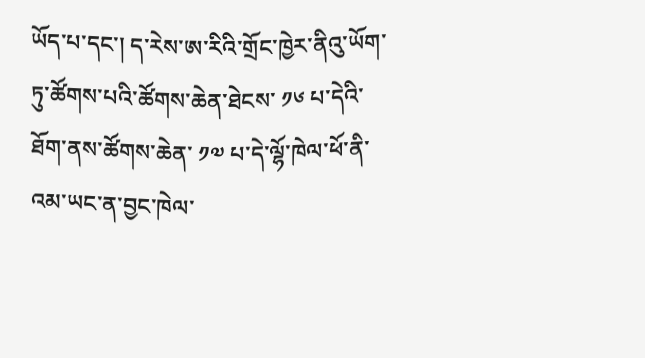ཡོད་པ་དང་། ད་རེས་ཨ་རིའི་གྲོང་ཁྱེར་ནིའུ་ཡོག་ཏུ་ཚོགས་པའི་ཚོགས་ཆེན་ཐེངས་ ༡༦ པ་དེའི་ཐོག་ནས་ཚོགས་ཆེན་ ༡༧ པ་དེ་ལྷོ་ཁེལ་ཕོ་ནི་འམ་ཡང་ན་བྱང་ཁེལ་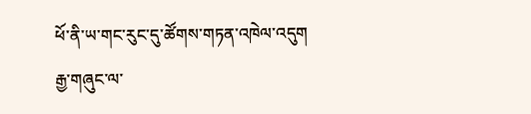ཕོ་ནི་ཡ་གང་རུང་དུ་ཚོགས་གཏན་འཁེལ་འདུག
རྒྱ་གཞུང་ལ་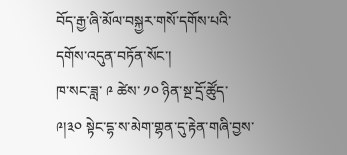བོད་རྒྱ་ཞི་མོལ་བསྐྱར་གསོ་དགོས་པའི་དགོས་འདུན་བཏོན་སོང་།
ཁ་སང་ཟླ་ ༩ ཚེས་ ༡༠ ཉིན་སྔ་དྲོ་ཚོུད་ ༩།༣༠ སྟེང་དྷ་ས་མེག་གྷན་དུ་རྟེན་གཞི་བྱས་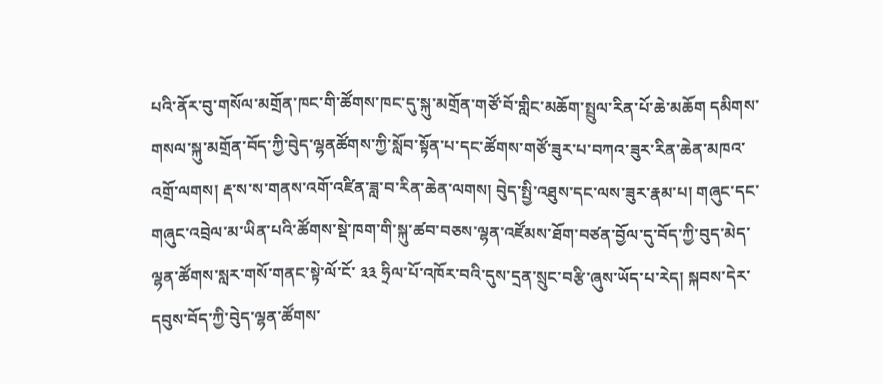པའི་ནོར་བུ་གསོལ་མགྲོན་ཁང་གི་ཚོགས་ཁང་དུ་སྐུ་མགྲོན་གཙོ་བོ་གླིང་མཆོག་སྤྲུལ་རིན་པོ་ཆེ་མཆོག དམིགས་གསལ་སྐུ་མགྲོན་བོད་ཀྱི་བེུད་ལྷནཚོགས་ཀྱི་སློབ་སྟོན་པ་དང་ཚོགས་གཙོ་ཟུར་པ་བཀའ་ཟུར་རིན་ཆེན་མཁའ་འགྲོ་ལགས། རྡ་ས་ས་གནས་འགོ་འཛིན་ཟླ་བ་རིན་ཆེན་ལགས། བེུད་སྤྱི་འཐུས་དང་ལས་ཟུར་རྣམ་པ། གཞུང་དང་གཞུང་འབྲེལ་མ་ཡིན་པའི་ཚོགས་སྡེ་ཁག་གི་སྐུ་ཚབ་བཅས་ལྷན་འཛོམས་ཐོག་བཙན་བྱོལ་དུ་བོད་ཀྱི་བུད་མེད་ལྷན་ཚོགས་སླར་གསོ་གནང་སྟེ་ལོ་ངོ་ ༣༣ ཧྲིལ་པོ་འཁོར་བའི་དུས་དྲན་སྲུང་བརྩི་ཞུས་ཡོད་པ་རེད། སྐབས་དེར་དབུས་བོད་ཀྱི་བེུད་ལྷན་ཚོགས་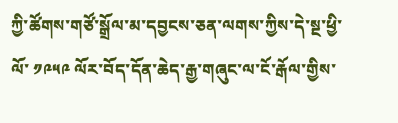ཀྱི་ཚོགས་གཙོ་སྒྲོལ་མ་དབྱངས་ཅན་ལགས་ཀྱིས་དེ་སྔ་ཕྱི་ལོ་ ༡༩༥༩ ལོར་བོད་དོན་ཆེད་རྒྱ་གཞུང་ལ་ངོ་རྒོལ་གྱིས་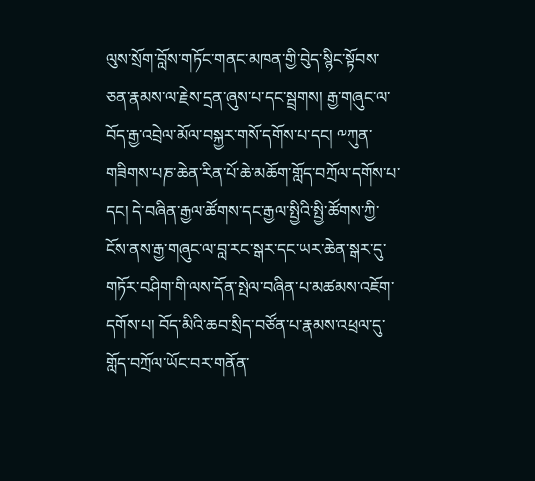ལུས་སྲོག་བློས་གཏོང་གནང་མཁན་གྱི་བེུད་སྙིང་སྟོབས་ཅན་རྣམས་ལ་རྗེས་དྲན་ཞུས་པ་དང་སྦྲགས། རྒྱ་གཞུང་ལ་བོད་རྒྱ་འབྲེལ་མོལ་བསྐྱར་གསོ་དགོས་པ་དང། ༸ཀུན་གཟིགས་པཎ་ཆེན་རིན་པོ་ཆེ་མཆོག་གློད་བཀྲོལ་དགོས་པ་དང། དེ་བཞིན་རྒྱལ་ཚོགས་དང་རྒྱལ་སྤྱིའི་སྤྱི་ཚོགས་ཀྱི་ངོས་ནས་རྒྱ་གཞུང་ལ་བླ་རང་སྒར་དང་ཡར་ཆེན་སྒར་དུ་གཏོར་བཤིག་གི་ལས་དོན་སྤེལ་བཞིན་པ་མཚམས་འཇོག་དགོས་པ། བོད་མིའི་ཆབ་སྲིད་བཙོན་པ་རྣམས་འཕྲལ་དུ་གློད་བཀྲོལ་ཡོང་བར་གནོན་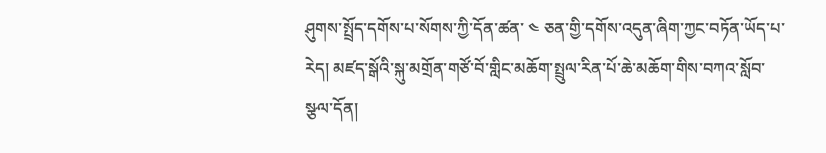ཤུགས་སྤྲོད་དགོས་པ་སོགས་ཀྱི་དོན་ཚན་ ༤ ཅན་གྱི་དགོས་འདུན་ཞིག་ཀྱང་བཏོན་ཡོད་པ་རེད། མཛད་སྒོའི་སྐུ་མགྲོན་གཙོ་བོ་གླིང་མཆོག་སྤྲུལ་རིན་པོ་ཆེ་མཆོག་གིས་བཀའ་སློབ་སྩལ་དོན།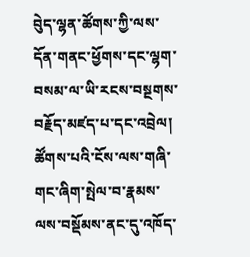བེུད་ལྷན་ཚོགས་ཀྱི་ལས་དོན་གནང་ཕྱོགས་དང་ལྷག་བསམ་ལ་ཡི་རངས་བསྔགས་བརྗོད་མཛད་པ་དང་འབྲེལ། ཚོགས་པའི་ངོས་ལས་གཞི་གང་ཞིག་སྤེལ་བ་རྣམས་ལས་བསྡོམས་ནང་དུ་འཁོད་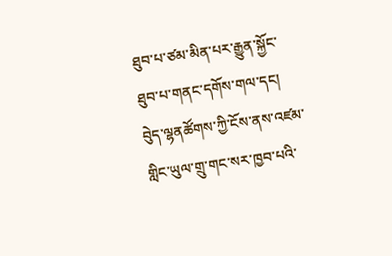ཐུབ་པ་ཙམ་མིན་པར་རྒྱུན་སྐྱོང་ཐུབ་པ་གནང་དགོས་གལ་དང། བེུད་ལྷནཚོགས་ཀྱི་ངོས་ནས་འཛམ་གླིང་ཡུལ་གྲུ་གང་སར་ཁྱབ་པའི་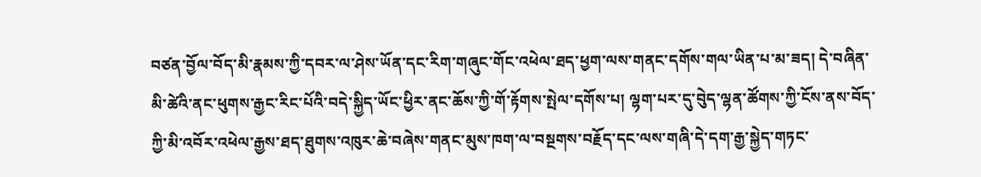བཙན་བྱོལ་བོད་མི་རྣམས་ཀྱི་དབར་ལ་ཤེས་ཡོན་དང་རིག་གཞུང་གོང་འཕེལ་ཐད་ཕྱག་ལས་གནང་དགོས་གལ་ཡིན་པ་མ་ཟད། དེ་བཞིན་མི་ཚེའི་ནང་ཕུགས་རྒྱང་རིང་པོའི་བདེ་སྐྱིད་ཡོང་ཕྱིར་ནང་ཆོས་ཀྱི་གོ་རྟོགས་སྤེལ་དགོས་པ། ལྷག་པར་དུ་བེུད་ལྷན་ཚོགས་ཀྱི་ངོས་ནས་བོད་ཀྱི་མི་འབོར་འཕེལ་རྒྱས་ཐད་ཐུགས་འཁུར་ཆེ་བཞེས་གནང་མུས་ཁག་ལ་བསྔགས་བརྗོད་དང་ལས་གཞི་དེ་དག་རྒྱ་སྐྱེད་གཏང་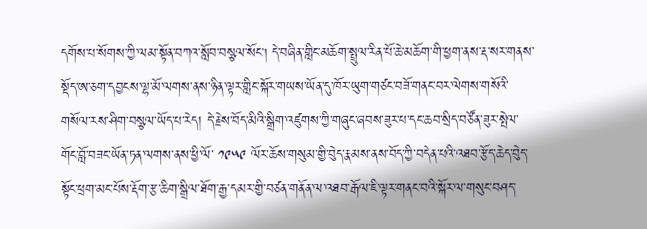དགོས་པ་སོགས་ཀྱི་ལམ་སྟོན་བཀའ་སློབ་བསྩལ་སོང། དེ་བཞིན་གླིང་མཆོག་སྤྲུལ་རིན་པོ་ཆེ་མཆོག་གི་ཕྱག་ནས་རྡ་སར་གནས་སྡོད་ཨ་ཅག་དབྱངས་ལྷ་མོ་ལགས་ནས་ཉིན་ལྟར་གླིང་སྐོར་གཡས་ཡོན་དུ་ཁོར་ཡུག་གཙང་བཟོ་གནང་བར་ལེགས་གསོའི་གསོལ་རས་ཤིག་བསྩལ་ཡོད་པ་རེད། དེ་རྗེས་བོད་མིའི་སྒྲིག་འཛུགས་ཀྱི་གཞུང་ཞབས་ཟུར་པ་དང་ཆབ་སྲིད་བཙོན་ཟུར་སྤེལ་གོང་བློ་བཟང་ཡོན་ཏན་ལགས་ནས་ཕྱི་ལོ་ ༡༩༥༩ ལོར་ཆོས་གསུམ་གྱི་བེུད་རྣམས་ནས་བོད་ཀྱི་བདེན་པའི་འཐབ་རྩོད་ཆེད་བེུད་སྟོང་ཕྲག་མང་པོས་རྡོག་རྩ་ཆིག་སྒྲིལ་ཐོག་རྒྱ་དམར་གྱི་བཙན་གནོན་ལ་འཐབ་རྒོལ་ཇི་ལྟར་གནང་བའི་སྐོར་ལ་གསུང་བཤད་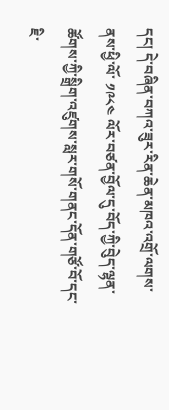དང། དེ་བཞིན་བཀའ་ཟུར་རིན་ཆེན་མཁའ་འགྲོ་ལགས་ནས་ཕྱི་ལོ་ ༡༩༨༤ ལོར་བཙན་བྱོལ་དུ་བོད་ཀྱི་བེུད་ལྷན་ཚོགས་ཀྱི་སྒྲིག་འཛུགས་སླར་གསོ་གནང་དོན་གཙོ་བོ་དང་ཇི་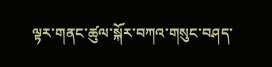ལྟར་གནང་ཚུལ་སྐོར་བཀའ་གསུང་བཤད་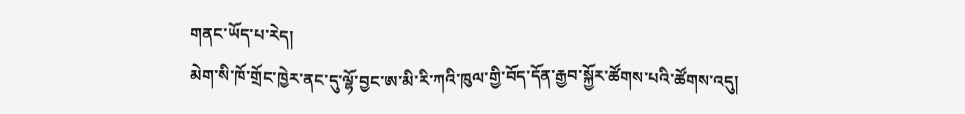གནང་ཡོད་པ་རེད།
མེག་སི་ཁོ་གྲོང་ཁྱེར་ནང་དུ་ལྷོ་བྱང་ཨ་མི་རི་ཀའི་ཁུལ་གྱི་བོད་དོན་རྒྱབ་སྐྱོར་ཚོགས་པའི་ཚོགས་འདུ།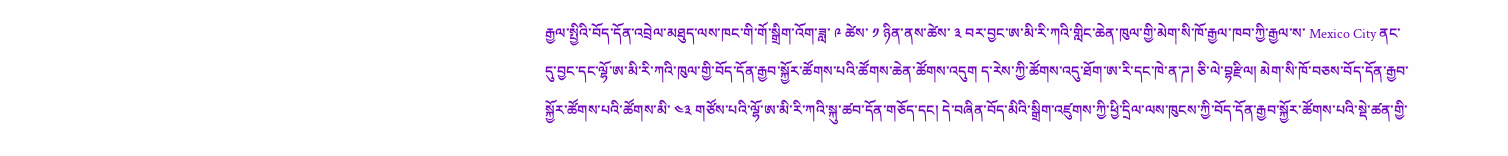རྒྱལ་སྤྱིའི་བོད་དོན་འབྲེལ་མཐུད་ལས་ཁང་གི་གོ་སྒྲིག་འོག་ཟླ་ ༩ ཚེས་ ༡ ཉིན་ནས་ཚེས་ ༣ བར་བྱང་ཨ་མི་རི་ཀའི་གླིང་ཆེན་ཁུལ་གྱི་མེག་སི་ཁོ་རྒྱལ་ཁབ་ཀྱི་རྒྱལ་ས་ Mexico City ནང་དུ་བྱང་དང་ལྷོ་ཨ་མི་རི་ཀའི་ཁུལ་གྱི་བོད་དོན་རྒྱབ་སྐྱོར་ཚོགས་པའི་ཚོགས་ཆེན་ཚོགས་འདུག ད་རེས་ཀྱི་ཚོགས་འདུ་ཐོག་ཨ་རི་དང་ཁེ་ན་ཌ། ཅི་ལེ་བྷརྫིལ། མེག་སི་ཁོ་བཅས་བོད་དོན་རྒྱབ་སྐྱོར་ཚོགས་པའི་ཚོགས་མི་ ༤༣ གཙོས་པའི་ལྷོ་ཨ་མི་རི་ཀའི་སྐུ་ཚབ་དོན་གཅོད་དང། དེ་བཞིན་བོད་མིའི་སྒྲིག་འཛུགས་ཀྱི་ཕྱི་དྲིལ་ལས་ཁུངས་ཀྱི་བོད་དོན་རྒྱབ་སྐྱོར་ཚོགས་པའི་སྡེ་ཚན་གྱི་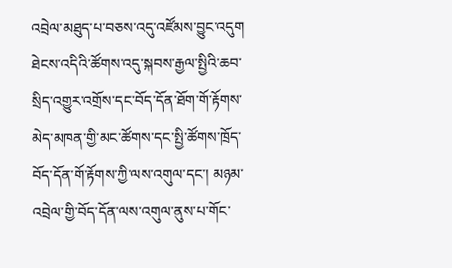འབྲེལ་མཐུད་པ་བཅས་འདུ་འཛོམས་བྱུང་འདུག ཐེངས་འདིའི་ཚོགས་འདུ་སྐབས་རྒྱལ་སྤྱིའི་ཆབ་སྲིད་འགྱུར་འགྲོས་དང་བོད་དོན་ཐོག་གོ་རྟོགས་མེད་མཁན་གྱི་མང་ཚོགས་དང་སྤྱི་ཚོགས་ཁྲོད་བོད་དོན་གོ་རྟོགས་ཀྱི་ལས་འགུལ་དང་། མཉམ་འབྲེལ་གྱི་བོད་དོན་ལས་འགུལ་ནུས་པ་གོང་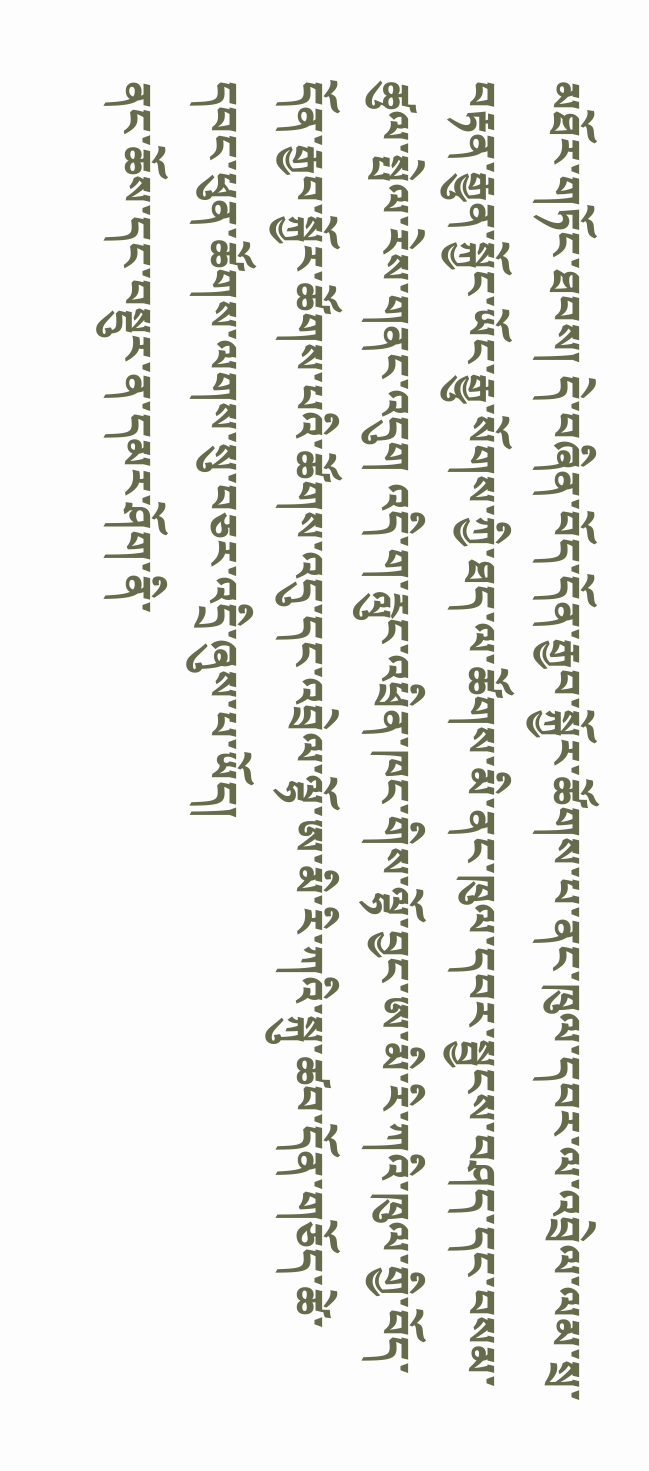མཐོར་གཏོང་ཐབས། དེ་བཞིན་བོད་དོན་རྒྱབ་སྐྱོར་ཚོགས་པ་ནང་ཁུལ་དབར་ལ་འབྲེལ་ལམ་སྲ་བརྟན་རྒྱུན་སྐྱོང་ཡོང་རྒྱུ་སོགས་ཀྱི་ཐད་ལ་ཚོགས་མི་ནང་ཁུལ་དབར་སྦྱངས་བཤད་དང་བསམ་ཚུལ་སྤེལ་རེས་གནང་འདུག འདི་ག་རླུང་འཕྲིན་ཁང་གིས་ལྷོ་བྱང་ཨ་མི་རི་ཀའི་ཁུལ་གྱི་བོད་དོན་རྒྱབ་སྐྱོར་ཚོགས་པའི་ཚོགས་འདུ་དང་འབྲེལ་ལྷོ་ཨ་མི་རི་ཀའི་སྐུ་ཚབ་དོན་གཅོད་ཚེ་དབང་ཕུན་ཚོགས་ལགས་སུ་བཅར་འདྲི་ཞུས་པ་ཡོད།
ནང་ཆོས་དང་བསྡུར་ན་དམར་ཤོག་ནི་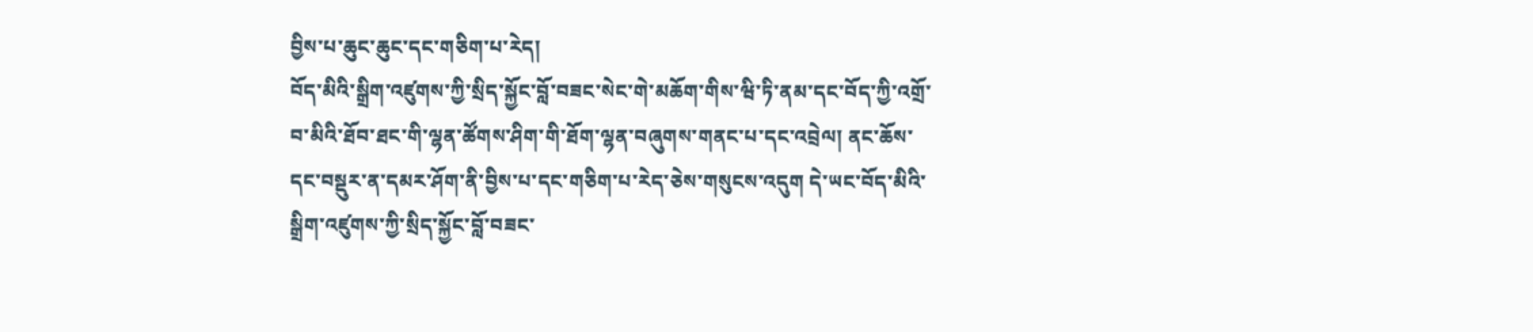བྱིས་པ་ཆུང་ཆུང་དང་གཅིག་པ་རེད།
བོད་མིའི་སྒྲིག་འཛུགས་ཀྱི་སྲིད་སྐྱོང་བློ་བཟང་སེང་གེ་མཆོག་གིས་ཝི་ཏི་ནམ་དང་བོད་ཀྱི་འགྲོ་བ་མིའི་ཐོབ་ཐང་གི་ལྷན་ཚོགས་ཤིག་གི་ཐོག་ལྷན་བཞུགས་གནང་པ་དང་འབྲེལ། ནང་ཆོས་དང་བསྡུར་ན་དམར་ཤོག་ནི་བྱིས་པ་དང་གཅིག་པ་རེད་ཅེས་གསུངས་འདུག དེ་ཡང་བོད་མིའི་སྒྲིག་འཛུགས་ཀྱི་སྲིད་སྐྱོང་བློ་བཟང་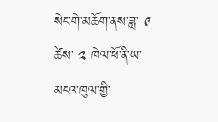སེང་གེ་མཆོག་ནས་ཟླ་ ༩ ཚེས་ ༢ ཁེལ་ཕོ་ནི་ཡ་མངའ་ཁུལ་གྱི་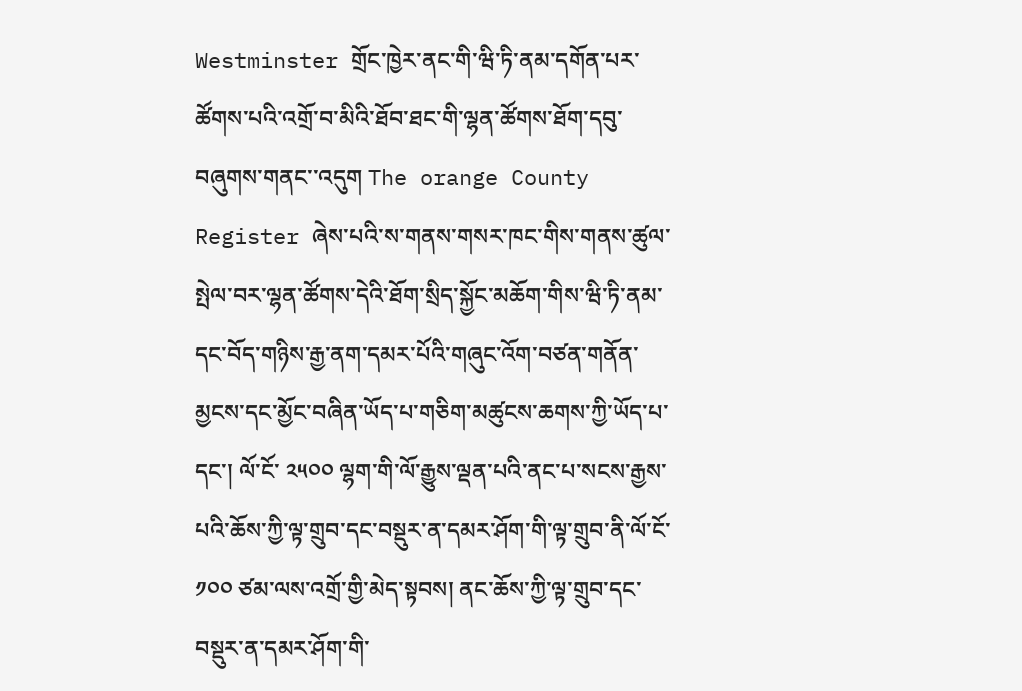Westminster གྲོང་ཁྱེར་ནང་གི་ཝི་ཏི་ནམ་དགོན་པར་ཚོགས་པའི་འགྲོ་བ་མིའི་ཐོབ་ཐང་གི་ལྷན་ཚོགས་ཐོག་དབུ་བཞུགས་གནང་་འདུག The orange County Register ཞེས་པའི་ས་གནས་གསར་ཁང་གིས་གནས་ཚུལ་སྤེལ་བར་ལྷན་ཚོགས་དེའི་ཐོག་སྲིད་སྐྱོང་མཆོག་གིས་ཝི་ཏི་ནམ་དང་བོད་གཉིས་རྒྱ་ནག་དམར་པོའི་གཞུང་འོག་བཙན་གནོན་མྱངས་དང་མྱོང་བཞིན་ཡོད་པ་གཅིག་མཚུངས་ཆགས་ཀྱི་ཡོད་པ་དང་། ལོ་ངོ་ ༢༥༠༠ ལྷག་གི་ལོ་རྒྱུས་ལྡན་པའི་ནང་པ་སངས་རྒྱས་པའི་ཆོས་ཀྱི་ལྟ་གྲུབ་དང་བསྡུར་ན་དམར་ཤོག་གི་ལྟ་གྲུབ་ནི་ལོ་ངོ་ ༡༠༠ ཙམ་ལས་འགྲོ་གྱི་མེད་སྟབས། ནང་ཆོས་ཀྱི་ལྟ་གྲུབ་དང་བསྡུར་ན་དམར་ཤོག་གི་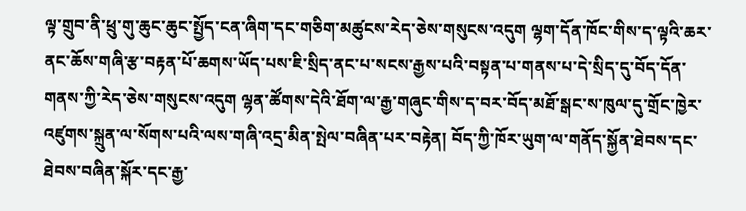ལྟ་གྲུབ་ནི་ཕྲུ་གུ་ཆུང་ཆུང་སྤྱོད་ངན་ཞིག་དང་གཅིག་མཚུངས་རེད་ཅེས་གསུངས་འདུག ལྷག་དོན་ཁོང་གིས་ད་ལྟའི་ཆར་ནང་ཆོས་གཞི་རྩ་བརྟན་པོ་ཆགས་ཡོད་པས་ཇི་སྲིད་ནང་པ་སངས་རྒྱས་པའི་བསྟན་པ་གནས་པ་དེ་སྲིད་དུ་བོད་དོན་གནས་ཀྱི་རེད་ཅེས་གསུངས་འདུག ལྷན་ཚོགས་དེའི་ཐོག་ལ་རྒྱ་གཞུང་གིས་ད་བར་བོད་མཐོ་སྒང་ས་ཁུལ་དུ་གྲོང་ཁྱེར་འཛུགས་སྐྲུན་ལ་སོགས་པའི་ལས་གཞི་འདྲ་མིན་སྤེལ་བཞིན་པར་བརྟེན། བོད་ཀྱི་ཁོར་ཡུག་ལ་གནོད་སྐྱོན་ཐེབས་དང་ཐེབས་བཞིན་སྐོར་དང་རྒྱ་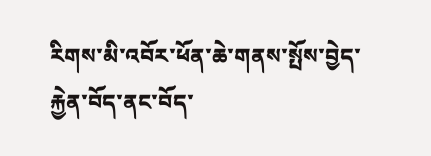རིགས་མི་འབོར་ཕོན་ཆེ་གནས་སྤོས་བྱེད་རྐྱེན་བོད་ནང་བོད་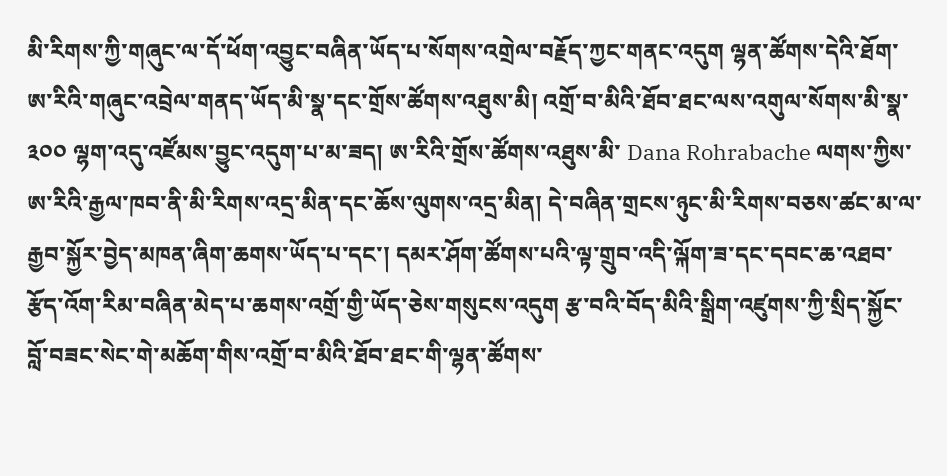མི་རིགས་ཀྱི་གཞུང་ལ་དོ་ཕོག་འབྱུང་བཞིན་ཡོད་པ་སོགས་འགྲེལ་བརྗོད་ཀྱང་གནང་འདུག ལྷན་ཚོགས་དེའི་ཐོག་ཨ་རིའི་གཞུང་འབྲེལ་གནད་ཡོད་མི་སྣ་དང་གྲོས་ཚོགས་འཐུས་མི། འགྲོ་བ་མིའི་ཐོབ་ཐང་ལས་འགུལ་སོགས་མི་སྣ་ ༣༠༠ ལྷག་འདུ་འཛོམས་བྱུང་འདུག་པ་མ་ཟད། ཨ་རིའི་གྲོས་ཚོགས་འཐུས་མི་ Dana Rohrabache ལགས་ཀྱིས་ཨ་རིའི་རྒྱལ་ཁབ་ནི་མི་རིགས་འདྲ་མིན་དང་ཆོས་ལུགས་འདྲ་མིན། དེ་བཞིན་གྲངས་ཉུང་མི་རིགས་བཅས་ཚང་མ་ལ་རྒྱབ་སྐྱོར་བྱེད་མཁན་ཞིག་ཆགས་ཡོད་པ་དང་། དམར་ཤོག་ཚོགས་པའི་ལྟ་གྲུབ་འདི་ལྐོག་ཟ་དང་དབང་ཆ་འཐབ་རྩོད་འོག་རིམ་བཞིན་མེད་པ་ཆགས་འགྲོ་གྱི་ཡོད་ཅེས་གསུངས་འདུག རྩ་བའི་བོད་མིའི་སྒྲིག་འཛུགས་ཀྱི་སྲིད་སྐྱོང་བློ་བཟང་སེང་གེ་མཆོག་གིས་འགྲོ་བ་མིའི་ཐོབ་ཐང་གི་ལྷན་ཚོགས་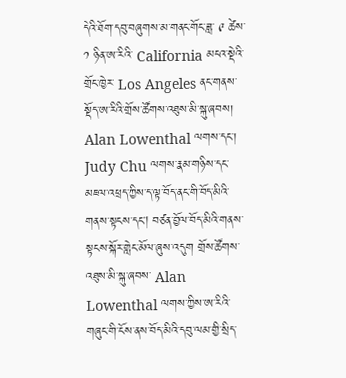དེའི་ཐོག་དབུ་བཞུགས་མ་གནང་གོང་ཟླ་ ༩ ཚེས་ ༡ ཉིན་ཨ་རིའི་ California མངའ་སྡེའི་གྲོང་ཁྱེར་ Los Angeles ནང་གནས་སྡོད་ཨ་རིའི་གྲོས་ཚོགས་འཐུས་མི་སྐུ་ཞབས། Alan Lowenthal ལགས་དང་། Judy Chu ལགས་རྣམ་གཉིས་དང་མཇལ་འཕྲད་ཀྱིས་ད་ལྟ་བོད་ནང་གི་བོད་མིའི་གནས་སྟངས་དང། བཙན་བྱོལ་བོད་མིའི་གནས་སྟངས་སྐོར་གླེང་མོལ་ཞུས་འདུག གྲོས་ཚོགས་འཐུས་མི་སྐུ་ཞབས་ Alan Lowenthal ལགས་ཀྱིས་ཨ་རིའི་གཞུང་གི་ངོས་ནས་བོད་མིའི་དབུ་ལམ་གྱི་སྲིད་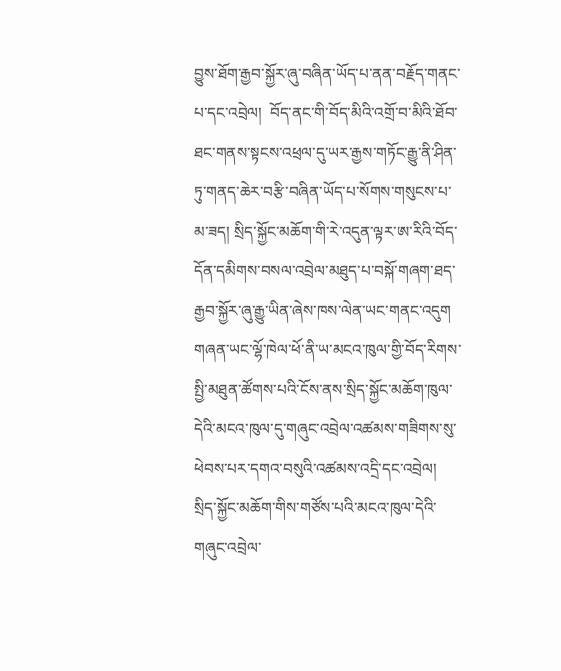བྱུས་ཐོག་རྒྱབ་སྐྱོར་ཞུ་བཞིན་ཡོད་པ་ནན་བརྗོད་གནང་པ་དང་འབྲེལ།  བོད་ནང་གི་བོད་མིའི་འགྲོ་བ་མིའི་ཐོབ་ཐང་གནས་སྟངས་འཕྲལ་དུ་ཡར་རྒྱས་གཏོང་རྒྱུ་ནི་ཤིན་ཏུ་གནད་ཆེར་བརྩི་བཞིན་ཡོད་པ་སོགས་གསུངས་པ་མ་ཟད། སྲིད་སྐྱོང་མཆོག་གི་རེ་འདུན་ལྟར་ཨ་རིའི་བོད་དོན་དམིགས་བསལ་འབྲེལ་མཐུད་པ་བསྐོ་གཞག་ཐད་རྒྱབ་སྐྱོར་ཞུ་རྒྱུ་ཡིན་ཞེས་ཁས་ལེན་ཡང་གནང་འདུག གཞན་ཡང་ལྷོ་ཁེལ་ཕོ་ནི་ཡ་མངའ་ཁུལ་གྱི་བོད་རིགས་སྤྱི་མཐུན་ཚོགས་པའི་ངོས་ནས་སྲིད་སྐྱོང་མཆོག་ཁུལ་དེའི་མངའ་ཁུལ་དུ་གཞུང་འབྲེལ་འཚམས་གཟིགས་སུ་ཕེབས་པར་དགའ་བསུའི་འཚམས་འདྲི་དང་འབྲེལ། སྲིད་སྐྱོང་མཆོག་གིས་གཙོས་པའི་མངའ་ཁུལ་དེའི་གཞུང་འབྲེལ་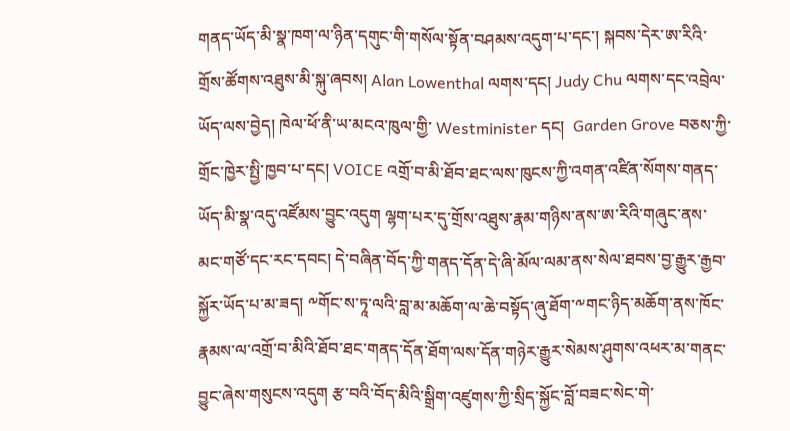གནད་ཡོད་མི་སྣ་ཁག་ལ་ཉིན་དགུང་གི་གསོལ་སྟོན་བཤམས་འདུག་པ་དང་། སྐབས་དེར་ཨ་རིའི་གྲོས་ཚོགས་འཐུས་མི་སྐུ་ཞབས། Alan Lowenthal ལགས་དང། Judy Chu ལགས་དང་འབྲེལ་ཡོད་ལས་བྱེད། ཁེལ་ཕོ་ནི་ཡ་མངའ་ཁུལ་གྱི་ Westminister དང།  Garden Grove བཅས་ཀྱི་གྲོང་ཁྱེར་སྤྱི་ཁྱབ་པ་དང། VOICE འགྲོ་བ་མི་ཐོབ་ཐང་ལས་ཁུངས་ཀྱི་འགན་འཛིན་སོགས་གནད་ཡོད་མི་སྣ་འདུ་འཛོམས་བྱུང་འདུག ལྷག་པར་དུ་གྲོས་འཐུས་རྣམ་གཉིས་ནས་ཨ་རིའི་གཞུང་ནས་མང་གཙོ་དང་རང་དབང། དེ་བཞིན་བོད་ཀྱི་གནད་དོན་དེ་ཞི་མོལ་ལམ་ནས་སེལ་ཐབས་བྱ་རྒྱུར་རྒྱབ་སྐྱོར་ཡོད་པ་མ་ཟད། ༸གོང་ས་ཏཱ་ལའི་བླ་མ་མཆོག་ལ་ཆེ་བསྟོད་ཞུ་ཐོག་༸གང་ཉིད་མཆོག་ནས་ཁོང་རྣམས་ལ་འགྲོ་བ་མིའི་ཐོབ་ཐང་གནད་དོན་ཐོག་ལས་དོན་གཉེར་རྒྱུར་སེམས་ཤུགས་འཕར་མ་གནང་བྱུང་ཞེས་གསུངས་འདུག རྩ་བའི་བོད་མིའི་སྒྲིག་འཛུགས་ཀྱི་སྲིད་སྐྱོང་བློ་བཟང་སེང་གེ་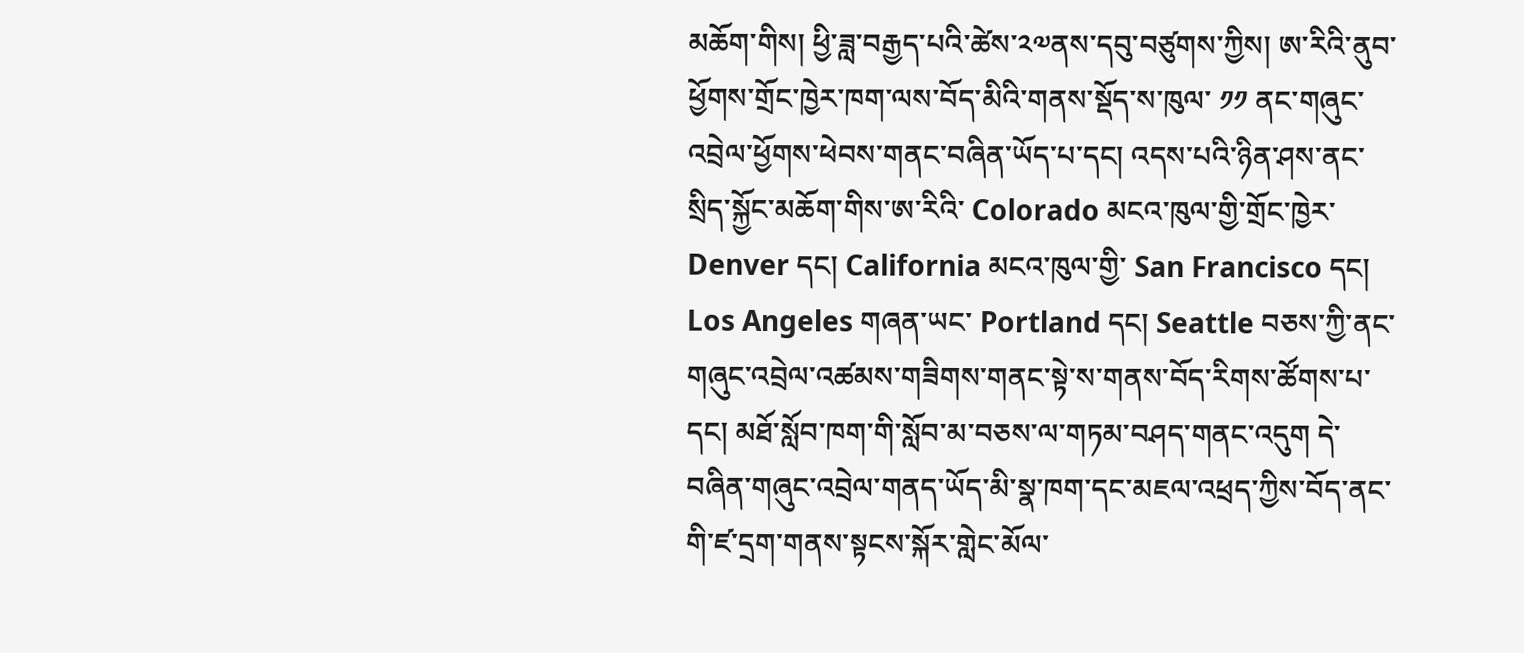མཆོག་གིས། ཕྱི་ཟླ་བརྒྱད་པའི་ཚེས་༢༧ནས་དབུ་བཙུགས་ཀྱིས། ཨ་རིའི་ནུབ་ཕྱོགས་གྲོང་ཁྱེར་ཁག་ལས་བོད་མིའི་གནས་སྡོད་ས་ཁུལ་ ༡༡ ནང་གཞུང་འབྲེལ་ཕྱོགས་ཕེབས་གནང་བཞིན་ཡོད་པ་དང། འདས་པའི་ཉིན་ཤས་ནང་སྲིད་སྐྱོང་མཆོག་གིས་ཨ་རིའི་ Colorado མངའ་ཁུལ་གྱི་གྲོང་ཁྱེར་ Denver དང། California མངའ་ཁུལ་གྱི་ San Francisco དང། Los Angeles གཞན་ཡང་ Portland དང། Seattle བཅས་ཀྱི་ནང་གཞུང་འབྲེལ་འཚམས་གཟིགས་གནང་སྟེ་ས་གནས་བོད་རིགས་ཚོགས་པ་དང། མཐོ་སློབ་ཁག་གི་སློབ་མ་བཅས་ལ་གཏམ་བཤད་གནང་འདུག དེ་བཞིན་གཞུང་འབྲེལ་གནད་ཡོད་མི་སྣ་ཁག་དང་མཇལ་འཕྲད་ཀྱིས་བོད་ནང་གི་ཛ་དྲག་གནས་སྟངས་སྐོར་གླེང་མོལ་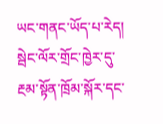ཡང་གནང་ཡོད་པ་རེད།
སྦེང་ལོར་གྲོང་ཁྱེར་དུ་རྔམ་སྟོན་ཁྲོམ་སྐོར་དང་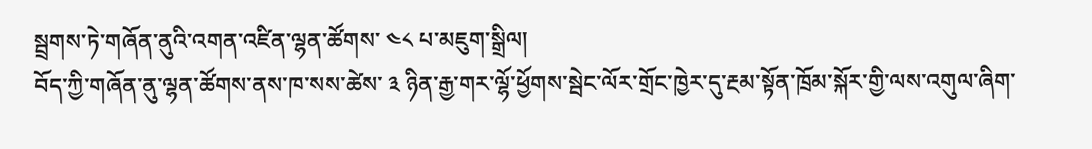སྦྲགས་ཏེ་གཞོན་ནུའི་འགན་འཛིན་ལྷན་ཚོགས་ ༤༨ པ་མཇུག་སྒྲིལ།
བོད་ཀྱི་གཞོན་ནུ་ལྷན་ཚོགས་ནས་ཁ་སས་ཚེས་ ༣ ཉིན་རྒྱ་གར་ལྷོ་ཕྱོགས་སྦེང་ལོར་གྲོང་ཁྱེར་དུ་རྔམ་སྟོན་ཁྲོམ་སྐོར་གྱི་ལས་འགུལ་ཞིག་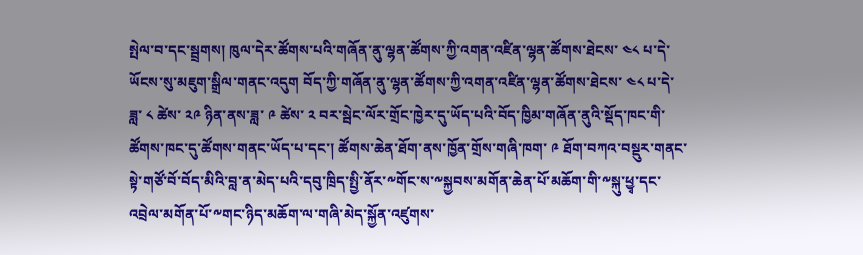སྤེལ་བ་དང་སྦྲགས། ཁུལ་དེར་ཚོགས་པའི་གཞོན་ནུ་ལྷན་ཚོགས་ཀྱི་འགན་འཛིན་ལྷན་ཚོགས་ཐེངས་ ༤༨ པ་དེ་ཡོངས་སུ་མཇུག་སྒྲིལ་གནང་འདུག བོད་ཀྱི་གཞོན་ནུ་ལྷན་ཚོགས་ཀྱི་འགན་འཛིན་ལྷན་ཚོགས་ཐེངས་ ༤༨ པ་དེ་ཟླ་ ༨ ཚེས་ ༢༩ ཉིན་ནས་ཟླ་ ༩ ཚེས་ ༢ བར་སྦེང་ལོར་གྲོང་ཁྱེར་དུ་ཡོད་པའི་བོད་ཁྱིམ་གཞོན་ནུའི་སྡོད་ཁང་གི་ཚོགས་ཁང་དུ་ཚོགས་གནང་ཡོད་པ་དང་། ཚོགས་ཆེན་ཐོག་ནས་ཁྱོན་གྲོས་གཞི་ཁག་ ༩ ཐོག་བཀའ་བསྡུར་གནང་སྟེ་གཙོ་བོ་བོད་མིའི་བླ་ན་མེད་པའི་དབུ་ཁྲིད་སྤྱི་ནོར་༸གོང་ས་༸སྐྱབས་མགོན་ཆེན་པོ་མཆོག་གི་༸སྐུ་ཕྱྭ་དང་འབྲེལ་མགོན་པོ་༸གང་ཉིད་མཆོག་ལ་གཞི་མེད་སྐྱོན་འཛུགས་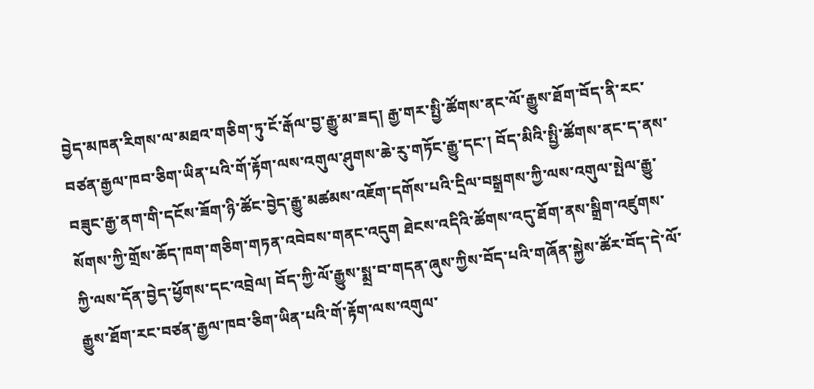བྱེད་མཁན་རིགས་ལ་མཐའ་གཅིག་ཏུ་ངོ་རྒོལ་བྱ་རྒྱུ་མ་ཟད། རྒྱ་གར་སྤྱི་ཚོགས་ནང་ལོ་རྒྱུས་ཐོག་བོད་ནི་རང་བཙན་རྒྱལ་ཁབ་ཅིག་ཡིན་པའི་གོ་རྟོག་ལས་འགུལ་ཤུགས་ཆེ་རུ་གཏོང་རྒྱུ་དང་། བོད་མིའི་སྤྱི་ཚོགས་ནང་ད་ནས་བཟུང་རྒྱ་ནག་གི་དངོས་ཟོག་ཉི་ཚོང་བྱེད་རྒྱུ་མཚམས་འཇོག་དགོས་པའི་དྲིལ་བསྒྲགས་ཀྱི་ལས་འགུལ་སྤེལ་རྒྱུ་སོགས་ཀྱི་གྲོས་ཆོད་ཁག་གཅིག་གཏན་འབེབས་གནང་འདུག ཐེངས་འདིའི་ཚོགས་འདུ་ཐོག་ནས་སྒྲིག་འཛུགས་ཀྱི་ལས་དོན་བྱེད་ཕྱོགས་དང་འབྲེལ། བོད་ཀྱི་ལོ་རྒྱུས་སྨྲ་བ་གདན་ཞུས་ཀྱིས་བོད་པའི་གཞོན་སྐྱེས་ཚོར་བོད་དེ་ལོ་རྒྱུས་ཐོག་རང་བཙན་རྒྱལ་ཁབ་ཅིག་ཡིན་པའི་གོ་རྟོག་ལས་འགུལ་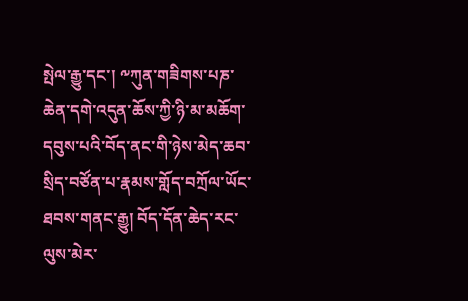སྤེལ་རྒྱུ་དང་། ༸ཀུན་གཟིགས་པཎ་ཆེན་དགེ་འདུན་ཆོས་ཀྱི་ཉི་མ་མཆོག་དབུས་པའི་བོད་ནང་གི་ཉེས་མེད་ཆབ་སྲིད་བཙོན་པ་རྣམས་གློད་བཀྲོལ་ཡོང་ཐབས་གནང་རྒྱུ། བོད་དོན་ཆེད་རང་ལུས་མེར་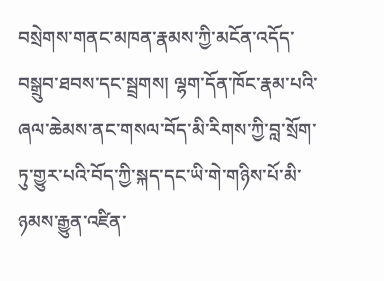བསྲེགས་གནང་མཁན་རྣམས་ཀྱི་མངོན་འདོད་བསྒྲུབ་ཐབས་དང་སྦྲགས། ལྷག་དོན་ཁོང་རྣམ་པའི་ཞལ་ཆེམས་ནང་གསལ་བོད་མི་རིགས་ཀྱི་བླ་སྲོག་ཏུ་གྱུར་པའི་བོད་ཀྱི་སྐད་དང་ཡི་གེ་གཉིས་པོ་མི་ཉམས་རྒྱུན་འཛིན་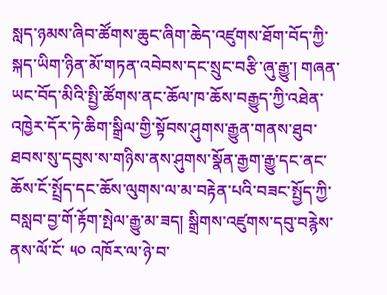སླད་ཉམས་ཞིབ་ཚོགས་ཆུང་ཞིག་ཆེད་འཛུགས་ཐོག་བོད་ཀྱི་སྐད་ཡིག་ཉིན་མོ་གཏན་འབེབས་དང་སྲུང་བརྩི་ཞུ་རྒྱུ་། གཞན་ཡང་བོད་མིའི་སྤྱི་ཚོགས་ནང་ཆོལ་ཁ་ཆོས་བརྒྱུད་ཀྱི་འཐེན་འཁྱེར་དོར་ཏེ་ཆིག་སྒྲིལ་གྱི་སྟོབས་ཤུགས་རྒྱུན་གནས་ཐུབ་ཐབས་སུ་དབུས་ས་གཉིས་ནས་ཤུགས་སྣོན་རྒྱག་རྒྱུ་དང་ནང་ཆོས་ངོ་སྤྲོད་དང་ཆོས་ལུགས་ལ་མ་བརྟེན་པའི་བཟང་སྤྱོད་ཀྱི་བསླབ་བྱ་གོ་རྟོག་སྤེལ་རྒྱུ་མ་ཟད། སྒྲིགས་འཛུགས་དབུ་བརྙེས་ནས་ལོ་ངོ་ ༥༠ འཁོར་ལ་ཉེ་བ་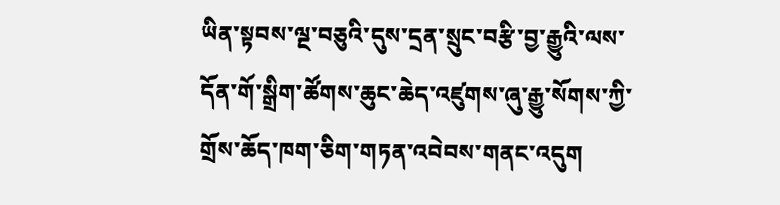ཡིན་སྟབས་ལྔ་བཅུའི་དུས་དྲན་སྲུང་བརྩི་བྱ་རྒྱུའི་ལས་དོན་གོ་སྒྲིག་ཚོགས་ཆུང་ཆེད་འཛུགས་ཞུ་རྒྱུ་སོགས་ཀྱི་གྲོས་ཆོད་ཁག་ཅིག་གཏན་འབེབས་གནང་འདུག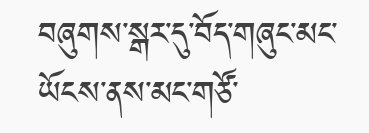བཞུགས་སྒར་དུ་བོད་གཞུང་མང་ཡོངས་ནས་མང་གཙོ་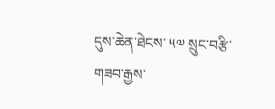དུས་ཆེན་ཐེངས་ ༥༧ སྲུང་བརྩི་གཟབ་རྒྱས་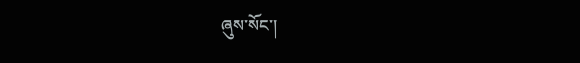ཞུས་སོང་།